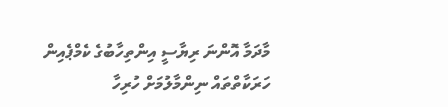މާދަމާ އޮންނަ ރިޔާސީ އިންތިހާބުގެ ކެމްޕެއިން ހަރަކާތްތައް ނިންމާލުމަށް ހުރިހާ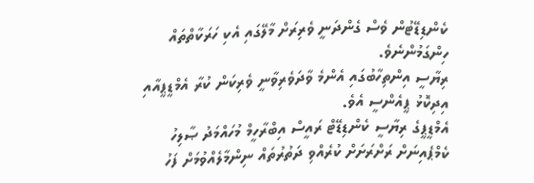ކެންޑިޑޭޓުން ވެސް ގެންދަނީ ވެރިރަށް މާލޭގައި އެކި ހަރަކާތްތައް ހިންގަމުންނެވެ.
ރިޔާސީ އިންތިހާބުގައި އެންމެ ވާދަވެރިވާނީ ވެރިކަން ކުރާ އެމްޑީޕީއާއި އިދިކޮޅު ޕީއެންސީ އެވެ.
އެމްޑީޕީގެ ރިޔާސީ ކެންޑިޑޭޓް ރައީސް އިބްރާހީމް މުހައްމަދު ޞާލިހު ކެމްޕެއިނަށް ރަށްރަށަށް ކުރެއްވި ދަތުރުތައް ނިންމާލެއްވުމަށް ފަހު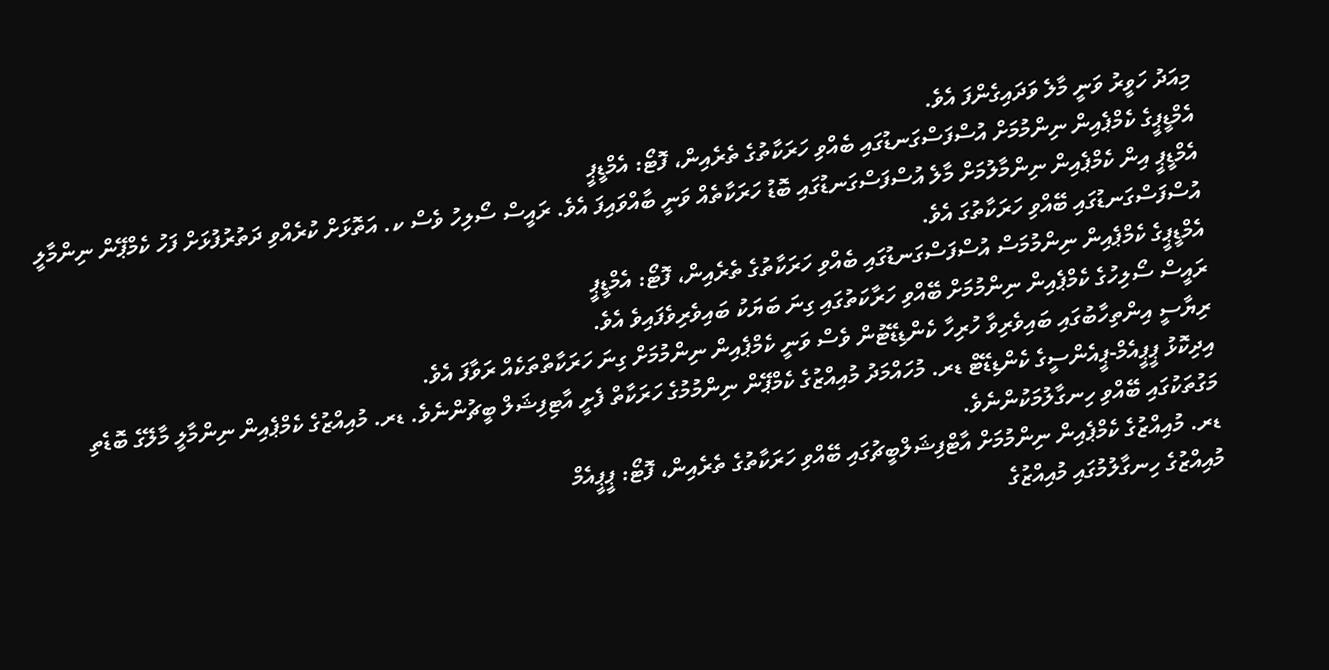މިއަދު ހަވީރު ވަނީ މާލެ ވަދައިގެންފަ އެވެ.
އެމްޑީޕީގެ ކެމްޕެއިން ނިންމުމަށް އުސްފަސްގަނޑުގައި ބެއްވި ހަރަކާތުގެ ތެރެއިން، ފޮޓޯ: އެމްޑީޕީ
އެމްޑީޕީ އިން ކެމްޕެއިން ނިންމާލުމަށް މާލެ އުސްފަސްގަނޑުގައި ބޮޑު ހަރަކާތެއް ވަނީ ބާއްވައިފަ އެވެ. ރައީސް ސޯލިހު ވެސް ކ. އަތޮޅަށް ކުރެއްވި ދަތުރުފުޅަށް ފަހު ކެމްޕޭން ނިންމާލީ އުސްފަސްގަނޑުގައި ބޭއްވި ހަރަކާތުގަ އެވެ.
އެމްޑީޕީގެ ކެމްޕެއިން ނިންމުމަސް އުސްފަސްގަނޑުގައި ބެއްވި ހަރަކާތުގެ ތެރެއިން، ފޮޓޯ: އެމްޑީޕީ
ރައީސް ސޯލިހުގެ ކެމްޕެއިން ނިންމުމަށް ބޭއްވި ހަރާކަތުގައި ގިނަ ބަޔަކު ބައިވެރިވެފައިވެ އެވެ.
ރިޔާސީ އިންތިހާބުގައި ބައިވެރިވާ ހުރިހާ ކެންޑިޑޭޓުން ވެސް ވަނީ ކެމްޕެއިން ނިންމުމަށް ގިނަ ހަރަކާތްތަކެއް ރަވާފަ އެވެ.
އިދިކޮޅު ޕީޕީއެމް-ޕީއެންސީގެ ކެންޑިޑޭޓް ޑރ. މުހައްމަދު މުއިއްޒުގެ ކެމްޕޭން ނިންމުމުގެ ހަރަކާތް ފެށީ އާޓިފިޝަލް ބީޗުންނެވެ. ޑރ. މުއިއްޒުގެ ކެމްޕެއިން ނިންމާލީ މާލޭގެ ބޮޑެތި މަގުތަކުގައި ބޭއްވި ހިނގާލުމަކުންނެވެ.
ޑރ. މުއިއްޒުގެ ކެމްޕެއިން ނިންމުމަށް އާޓްފިޝަލްބީޗުގައި ބޭއްވި ހަރަކާތުގެ ތެރެއިން، ފޮޓޯ: ޕީޕީއެމް
މުއިއްޒުގެ ހިނގާލުމުގައި މުއިއްޒުގެ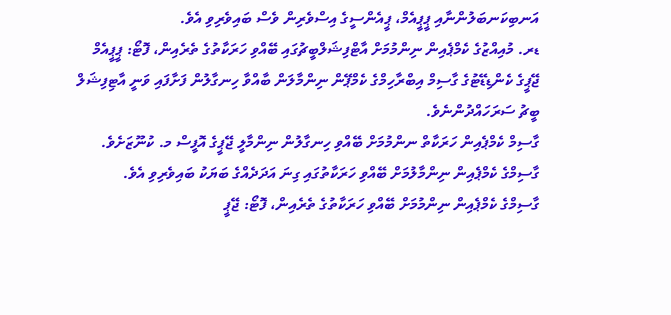އަނބިކަނބަލުންނާއި ޕީޕީއެމް، ޕީއެންސީގެ އިސްވެރިން ވެސް ބައިވެރިވި އެވެ.
ޑރ. މުއިއްޒުގެ ކެމްޕެއިން ނިންމުމަށް އާޓްފިޝަލްބީޗުގައި ބޭއްވި ހަރަކާތުގެ ތެރެއިން، ފޮޓޯ: ޕީޕީއެމް
ޖޭޕީގެ ކެންޑިޑޭޓުގެ ގާސިމް އިބްރާހިމްގެ ކެމްޕޭން ނިންމާލަން ބާއްވާ ހިނގާލުން ފަށާފައި ވަނީ އާޓިފިޝަލް ބީޗު ސަރަހައްދުންނެވެ.
ގާސިމް ކެމްޕެއިން ހަރަކާތް ނންމުމަށް ބޭއްވި ހިނގާލުން ނިންމާލީ ޖޭޕީގެ އޮފީސް މ. ކުނޫޒަށެވެ.
ގާސިމްގެ ކެމްޕެއިން ނިންމާލުމަށް ބޭއްވި ހަރަކާތުގައި ގިނަ އަދަދެއްގެ ބަޔަކު ބައިވެރިވި އެވެ.
ގާސިމްގެ ކެމްޕެއިން ނިންމުމަށް ބޭއްވި ހަރަކާތުގެ ތެރެއިން، ފޮޓޯ: ޖޭޕީ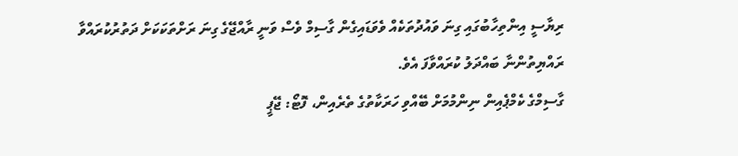ރިޔާސީ އިންތިހާބުގައި ގިނަ ވައުދުތަކެއް ވެވަޑައިގެން ގާސިމް ވެސް ވަނީ ރާއްޖޭގެ ގިނަ ރަށްތަކަކަށް ދަތުރުކުރައްވާ ރައްޔިތުންނާ ބައްދަލު ކުރައްވާފަ އެވެ.
ގާސިމްގެ ކެމްޕެއިން ނިންމުމަށް ބޭއްވި ހަރަކާތުގެ ތެރެއިން، ފޮޓޯ: ޖޭޕީ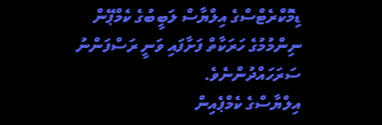ޑިމޮކްރެޓްސްގެ އިލްޔާސް ލަބީބުގެ ކެމްޕޭން ނިންމުމުގެ ހަރަކާތް ފަށާފައި ވަނީ ރަސްފަންނު ސަރަހައްދުންނެވެ.
އިލްޔާސްގެ ކެމްޕެއިން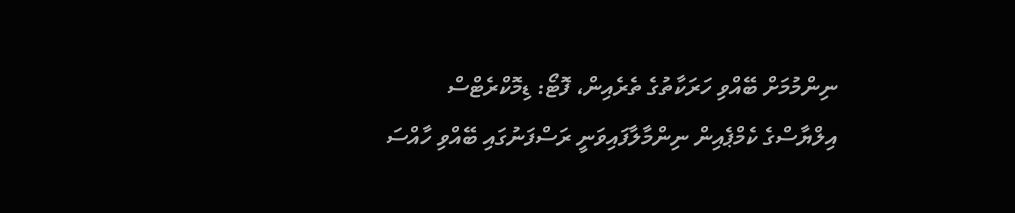ނިންމުމަށް ބޭއްވި ހަރަކާތުގެ ތެރެއިން، ފޮޓޯ: ޑިމޮކްރެޓްސް
އިލްޔާސްގެ ކެމްޕެއިން ނިންމާލާފައިވަނީ ރަސްފަނުގައި ބޭއްވި ހާއްސަ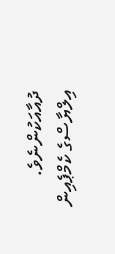ދުއާއަކުންނެވެ.
އިލްޔާސްގެ ކެމްޕެއިން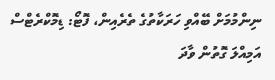ނިންމުމަށް ބޭއްވި ހަރަކާތުގެ ތެރެއިން، ފޮޓޯ: ޑިމޮކްރެޓްސް
އަމިއްލަ ގޮތުން ވާދަ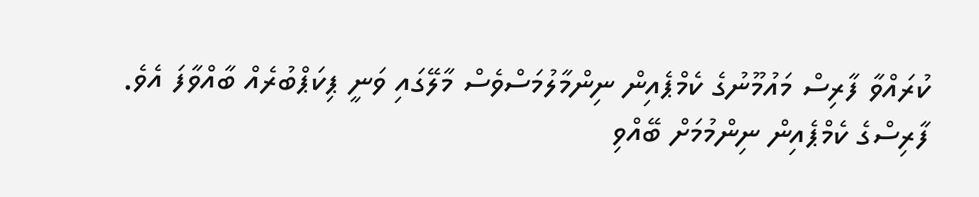ކުރައްވާ ފާރިސް މައުމޫނުގެ ކެމްޕެއިން ނިންމާލުމަސްވެސް މާލޭގައި ވަނީ ޕިކަޕްބުރެއް ބާއްވާފަ އެވެ.
ފާރިސްގެ ކެމްޕެއިން ނިންމުމަށް ބޭއްވި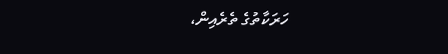ހަރަކާތުގެ ތެރެއިން،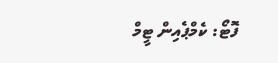ފޮޓޯ: ކެމްޕެއިން ޓީމް